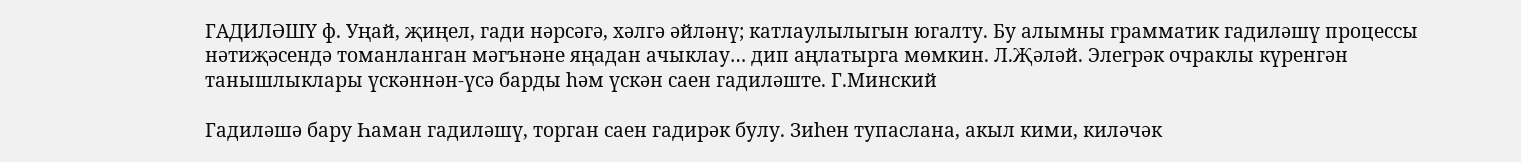ГАДИЛӘШҮ ф. Уңай, җиңел, гади нәрсәгә, хәлгә әйләнү; катлаулылыгын югалту. Бу алымны грамматик гадиләшү процессы нәтиҗәсендә томанланган мәгънәне яңадан ачыклау… дип аңлатырга мөмкин. Л.Җәләй. Элегрәк очраклы күренгән танышлыклары үскәннән-үсә барды һәм үскән саен гадиләште. Г.Минский

Гадиләшә бару Һаман гадиләшү, торган саен гадирәк булу. Зиһен тупаслана, акыл кими, киләчәк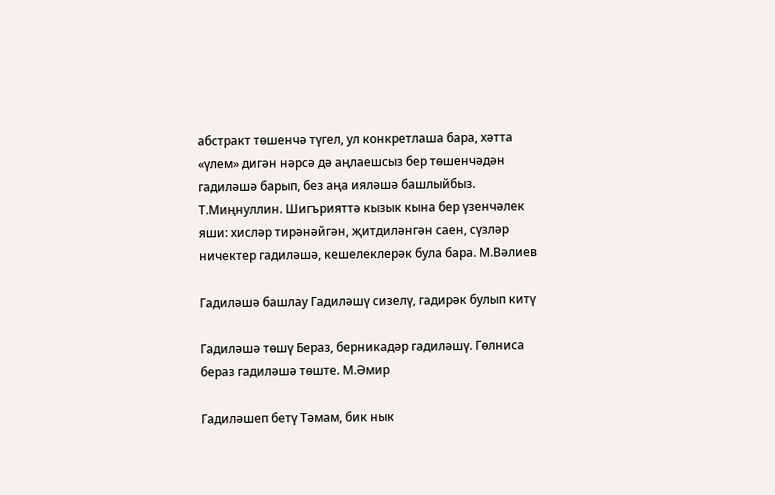абстракт төшенчә түгел, ул конкретлаша бара, хәтта «үлем» дигән нәрсә дә аңлаешсыз бер төшенчәдән гадиләшә барып, без аңа ияләшә башлыйбыз. Т.Миңнуллин. Шигърияттә кызык кына бер үзенчәлек яши: хисләр тирәнәйгән, җитдиләнгән саен, сүзләр ничектер гадиләшә, кешелеклерәк була бара. М.Вәлиев

Гадиләшә башлау Гадиләшү сизелү, гадирәк булып китү

Гадиләшә төшү Бераз, берникадәр гадиләшү. Гөлниса бераз гадиләшә төште. М.Әмир

Гадиләшеп бетү Тәмам, бик нык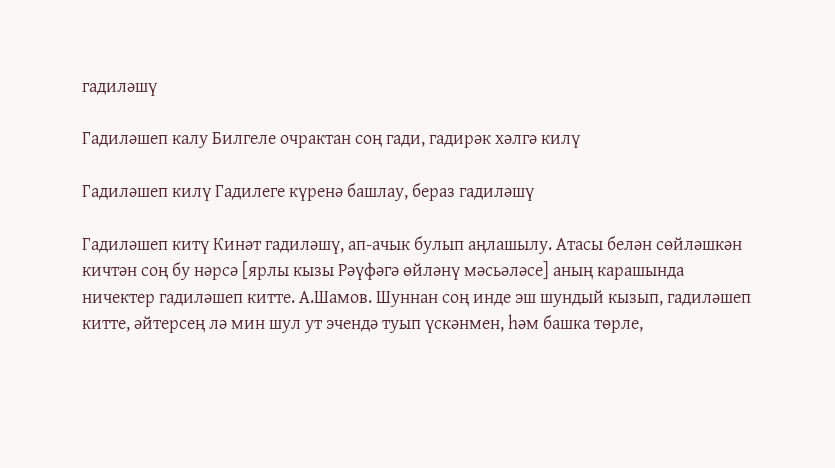гадиләшү

Гадиләшеп калу Билгеле очрактан соң гади, гадирәк хәлгә килү

Гадиләшеп килү Гадилеге күренә башлау, бераз гадиләшү

Гадиләшеп китү Кинәт гадиләшү, ап-ачык булып аңлашылу. Атасы белән сөйләшкән кичтән соң бу нәрсә [ярлы кызы Рәүфәгә өйләнү мәсьәләсе] аның карашында ничектер гадиләшеп китте. А.Шамов. Шуннан соң инде эш шундый кызып, гадиләшеп китте, әйтерсең лә мин шул ут эчендә туып үскәнмен, һәм башка төрле,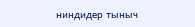ниндидер тыныч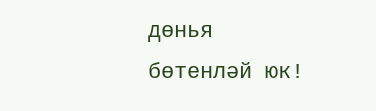дөнья бөтенләй юк!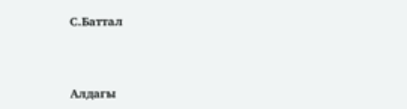С.Баттал



Алдагы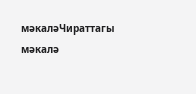мәкаләЧираттагы мәкалә